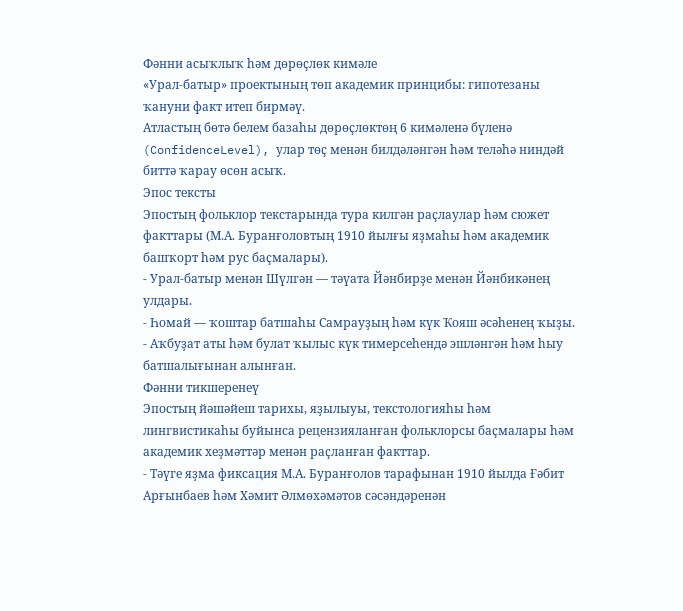Фәнни асыҡлыҡ һәм дөрөҫлөк кимәле
«Урал-батыр» проектының төп академик принцибы: гипотезаны ҡануни факт итеп бирмәү.
Атластың бөтә белем базаһы дөрөҫлөктөң 6 кимәленә бүленә (ConfidenceLevel), улар төҫ менән билдәләнгән һәм теләһә ниндәй биттә ҡарау өсөн асыҡ.
Эпос тексты
Эпостың фольклор текстарында тура килгән раҫлаулар һәм сюжет факттары (М.А. Буранғоловтың 1910 йылғы яҙмаһы һәм академик башҡорт һәм рус баҫмалары).
- Урал-батыр менән Шүлгән — тәүата Йәнбирҙе менән Йәнбикәнең улдары.
- Һомай — ҡоштар батшаһы Самрауҙың һәм күк Ҡояш әсәһенең ҡыҙы.
- Аҡбуҙат аты һәм булат ҡылыс күк тимерсеһендә эшләнгән һәм һыу батшалығынан алынған.
Фәнни тикшеренеү
Эпостың йәшәйеш тарихы, яҙылыуы, текстологияһы һәм лингвистикаһы буйынса рецензияланған фольклорсы баҫмалары һәм академик хеҙмәттәр менән раҫланған факттар.
- Тәүге яҙма фиксация М.А. Буранғолов тарафынан 1910 йылда Ғәбит Арғынбаев һәм Хәмит Әлмөхәмәтов сәсәндәренән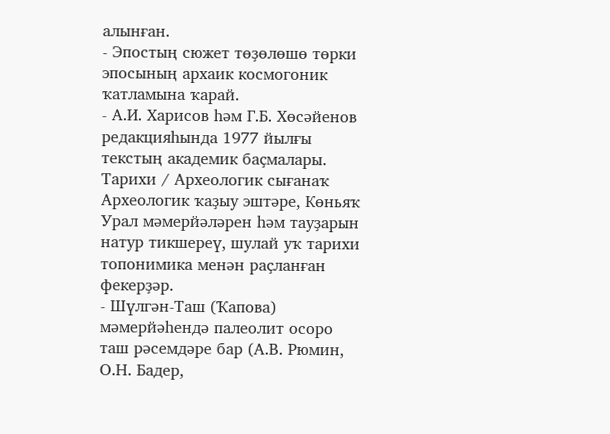алынған.
- Эпостың сюжет төҙөлөшө төрки эпосының архаик космогоник ҡатламына ҡарай.
- А.И. Харисов һәм Г.Б. Хөсәйенов редакцияһында 1977 йылғы текстың академик баҫмалары.
Тарихи / Археологик сығанаҡ
Археологик ҡаҙыу эштәре, Көньяҡ Урал мәмерйәләрен һәм тауҙарын натур тикшереү, шулай уҡ тарихи топонимика менән раҫланған фекерҙәр.
- Шүлгән-Таш (Ҡапова) мәмерйәһендә палеолит осоро таш рәсемдәре бар (А.В. Рюмин, О.Н. Бадер,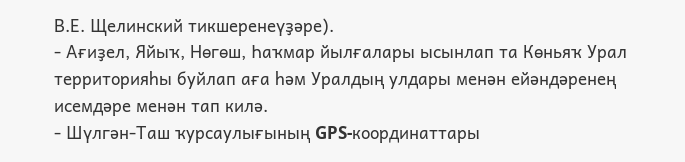В.Е. Щелинский тикшеренеүҙәре).
- Ағиҙел, Яйыҡ, Нөгөш, Һаҡмар йылғалары ысынлап та Көньяҡ Урал территорияһы буйлап аға һәм Уралдың улдары менән ейәндәренең исемдәре менән тап килә.
- Шүлгән-Таш ҡурсаулығының GPS-координаттары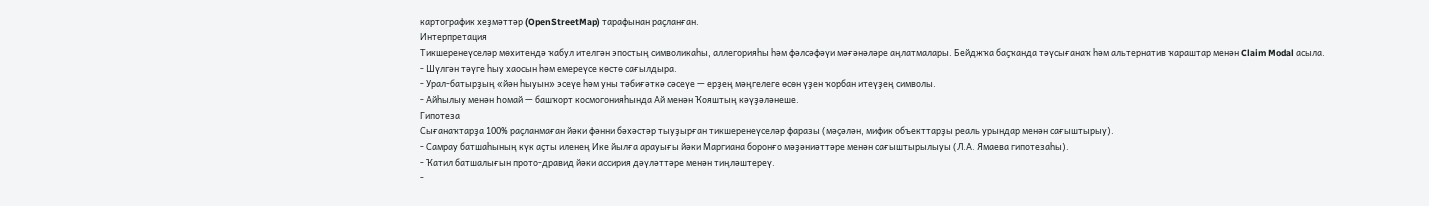картографик хеҙмәттәр (OpenStreetMap) тарафынан раҫланған.
Интерпретация
Тикшеренеүселәр мөхитендә ҡабул ителгән эпостың символикаһы, аллегорияһы һәм фәлсәфәүи мәғәнәләре аңлатмалары. Бейджҡа баҫҡанда тәүсығанаҡ һәм альтернатив ҡараштар менән Claim Modal асыла.
- Шүлгән тәүге һыу хаосын һәм емереүсе көстө сағылдыра.
- Урал-батырҙың «йән һыуын» эсеүе һәм уны тәбиғәткә сәсеүе — ерҙең мәңгелеге өсөн үҙен ҡорбан итеүҙең символы.
- Айһылыу менән Һомай — башҡорт космогонияһында Ай менән Ҡояштың кәүҙәләнеше.
Гипотеза
Сығанаҡтарҙа 100% раҫланмаған йәки фәнни бәхәстәр тыуҙырған тикшеренеүселәр фаразы (мәҫәлән, мифик объекттарҙы реаль урындар менән сағыштырыу).
- Самрау батшаһының күк аҫты иленең Ике йылға арауығы йәки Маргиана боронғо мәҙәниәттәре менән сағыштырылыуы (Л.А. Ямаева гипотезаһы).
- Ҡатил батшалығын прото-дравид йәки ассирия дәүләттәре менән тиңләштереү.
-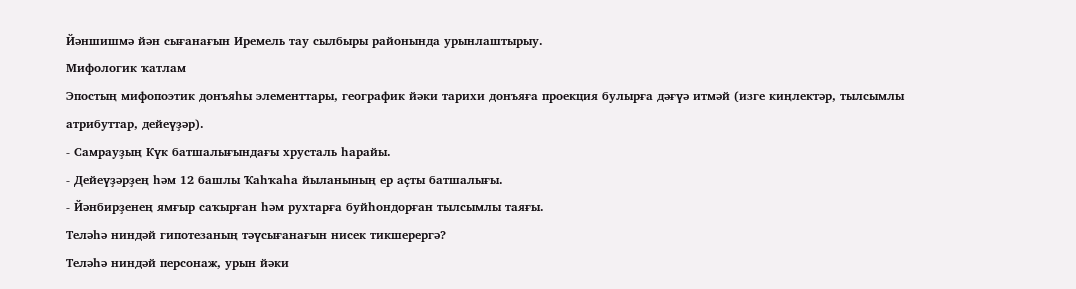Йәншишмә йән сығанағын Иремель тау сылбыры районында урынлаштырыу.
Мифологик ҡатлам
Эпостың мифопоэтик донъяһы элементтары, географик йәки тарихи донъяға проекция булырға дәғүә итмәй (изге киңлектәр, тылсымлы атрибуттар, дейеүҙәр).
- Самрауҙың Күк батшалығындағы хрусталь һарайы.
- Дейеүҙәрҙең һәм 12 башлы Ҡаһҡаһа йыланының ер аҫты батшалығы.
- Йәнбирҙенең ямғыр саҡырған һәм рухтарға буйһондорған тылсымлы таяғы.
Теләһә ниндәй гипотезаның тәүсығанағын нисек тикшерергә?
Теләһә ниндәй персонаж, урын йәки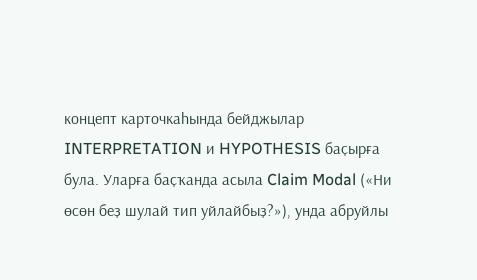концепт карточкаһында бейджылар INTERPRETATION и HYPOTHESIS баҫырға була. Уларға баҫҡанда асыла Claim Modal («Ни өсөн беҙ шулай тип уйлайбыҙ?»), унда абруйлы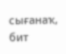сығанаҡ, бит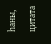һаны, цитата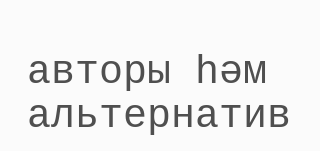авторы һәм альтернатив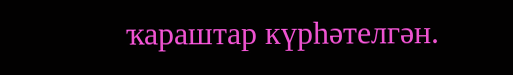ҡараштар күрһәтелгән.